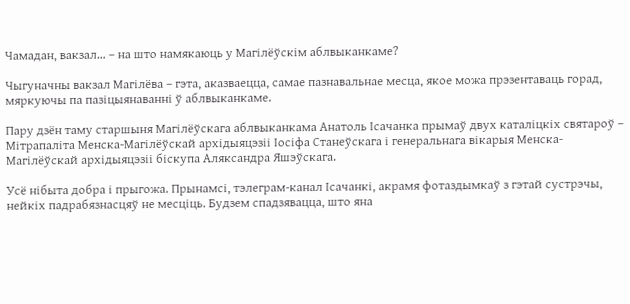Чамадан, вакзал… – на што намякаюць у Магілёўскім аблвыканкаме?

Чыгуначны вакзал Магілёва – гэта, аказваецца, самае пазнавальнае месца, якое можа прэзентаваць горад, мяркуючы па пазіцыянаванні ў аблвыканкаме.

Пару дзён таму старшыня Магілёўскага аблвыканкама Анатоль Ісачанка прымаў двух каталіцкіх святароў – Мітрапаліта Менска-Магілёўскай архідыяцэзіі Іосіфа Станеўскага і генеральнага вікарыя Менска-Магілёўскай архідыяцэзіі біскупа Аляксандра Яшэўскага.

Усё нібыта добра і прыгожа. Прынамсі, тэлеграм-канал Ісачанкі, акрамя фотаздымкаў з гэтай сустрэчы, нейкіх падрабязнасцяў не месціць. Будзем спадзявацца, што яна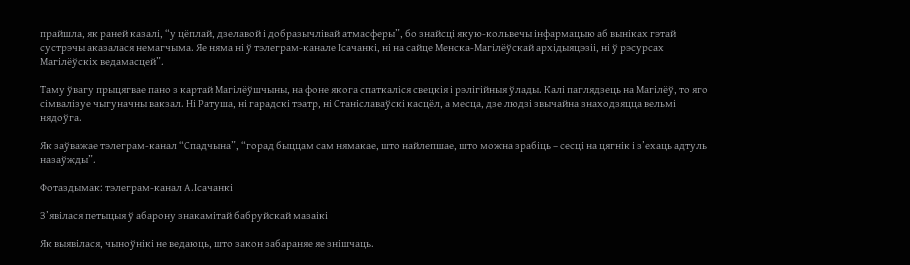прайшла, як раней казалі, “у цёплай, дзелавой і добразычлівай атмасферы”, бо знайсці якую-кольвечы інфармацыю аб выніках гэтай сустрэчы аказалася немагчыма. Яе няма ні ў тэлеграм-канале Ісачанкі, ні на сайце Менска-Магілёўскай архідыяцэзіі, ні ў рэсурсах Магілёўскіх ведамасцей”.

Таму ўвагу прыцягвае пано з картай Магілёўшчыны, на фоне якога спаткаліся свецкія і рэлігійныя ўлады. Калі паглядзець на Магілёў, то яго сімвалізуе чыгуначны вакзал. Ні Ратуша, ні гарадскі тэатр, ні Станіславаўскі касцёл, а месца, дзе людзі звычайна знаходзяцца вельмі нядоўга.

Як заўважае тэлеграм-канал “Спадчына”, “горад быццам сам нямакае, што найлепшае, што можна зрабіць – сесці на цягнік і з’ехаць адтуль назаўжды”.

Фотаздымак: тэлеграм-канал А.Ісачанкі

З’явілася петыцыя ў абарону знакамітай бабруйскай мазаікі

Як выявілася, чыноўнікі не ведаюць, што закон забараняе яе знішчаць.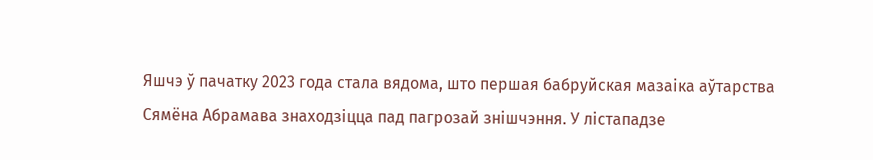Яшчэ ў пачатку 2023 года стала вядома, што першая бабруйская мазаіка аўтарства Сямёна Абрамава знаходзіцца пад пагрозай знішчэння. У лістападзе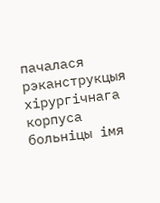пачалася рэканструкцыя хірургічнага корпуса больніцы імя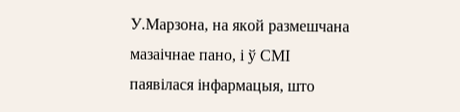У.Марзона, на якой размешчана мазаічнае пано, і ў СМІ паявілася інфармацыя, што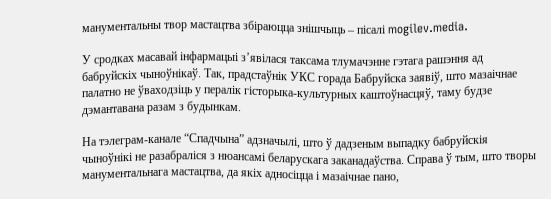манументальны твор мастацтва збіраюцца знішчыць – пісалі mogilev.media.

У сродках масавай інфармацыі з’явілася таксама тлумачэнне гэтага рашэння ад бабруйскіх чыноўнікаў. Так, прадстаўнік УКС горада Бабруйска заявіў, што мазаічнае палатно не ўваходзіць у пералік гісторыка-культурных каштоўнасцяў, таму будзе дэмантавана разам з будынкам.

На тэлеграм-канале “Спадчына” адзначылі, што ў дадзеным выпадку бабруйскія чыноўнікі не разабраліся з нюансамі беларускага заканадаўства. Справа ў тым, што творы манументальнага мастацтва, да якіх адносіцца і мазаічнае пано,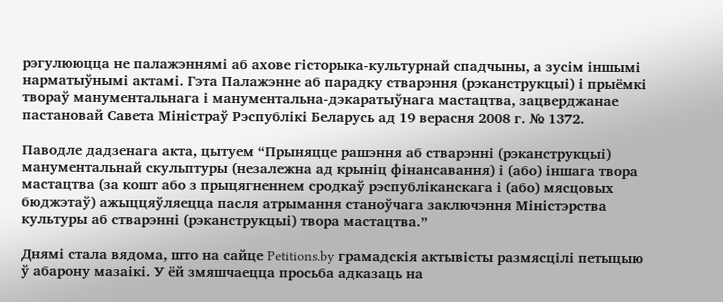рэгулююцца не палажэннямі аб ахове гісторыка-культурнай спадчыны, а зусім іншымі нарматыўнымі актамі. Гэта Палажэнне аб парадку стварэння (рэканструкцыі) і прыёмкі твораў манументальнага і манументальна-дэкаратыўнага мастацтва, зацверджанае пастановай Савета Міністраў Рэспублікі Беларусь ад 19 верасня 2008 г. № 1372.

Паводле дадзенага акта, цытуем “Прыняцце рашэння аб стварэнні (рэканструкцыі) манументальнай скульптуры (незалежна ад крыніц фінансавання) і (або) іншага твора мастацтва (за кошт або з прыцягненнем сродкаў рэспубліканскага і (або) мясцовых бюджэтаў) ажыццяўляецца пасля атрымання станоўчага заключэння Міністэрства культуры аб стварэнні (рэканструкцыі) твора мастацтва.”

Днямі стала вядома, што на сайце Petitions.by грамадскія актывісты размясцілі петыцыю ў абарону мазаікі. У ёй змяшчаецца просьба адказаць на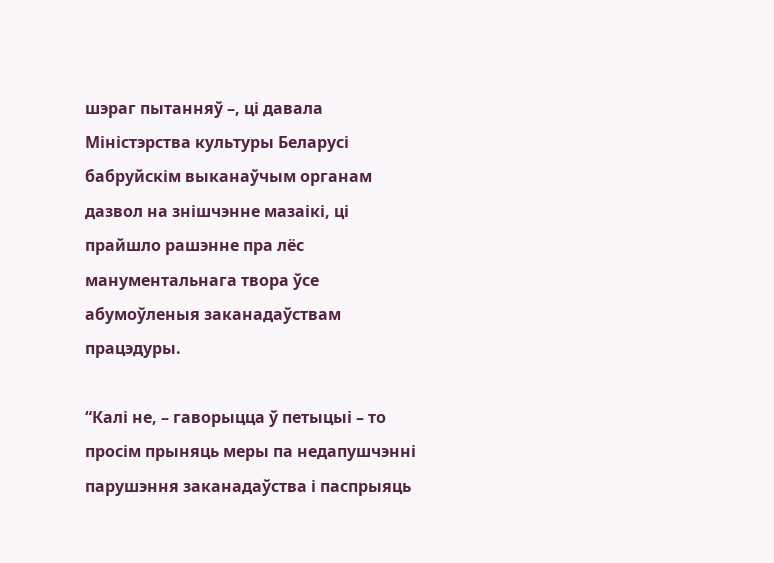шэраг пытанняў –, ці давала Міністэрства культуры Беларусі бабруйскім выканаўчым органам дазвол на знішчэнне мазаікі, ці прайшло рашэнне пра лёс манументальнага твора ўсе абумоўленыя заканадаўствам працэдуры.

“Калі не, – гаворыцца ў петыцыі – то просім прыняць меры па недапушчэнні парушэння заканадаўства і паспрыяць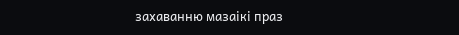захаванню мазаікі праз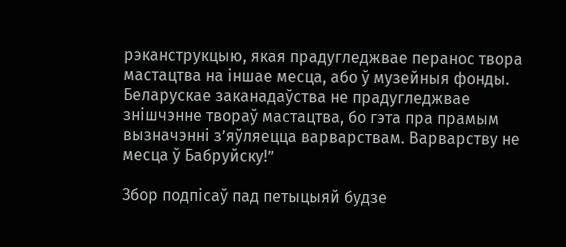рэканструкцыю, якая прадугледжвае перанос твора мастацтва на іншае месца, або ў музейныя фонды. Беларускае заканадаўства не прадугледжвае знішчэнне твораў мастацтва, бо гэта пра прамым вызначэнні з’яўляецца варварствам. Варварству не месца ў Бабруйску!”

Збор подпісаў пад петыцыяй будзе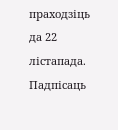праходзіць да 22 лістапада. Падпісаць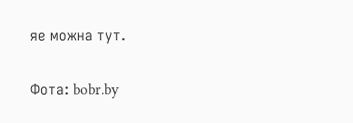яе можна тут.

Фота: bobr.by